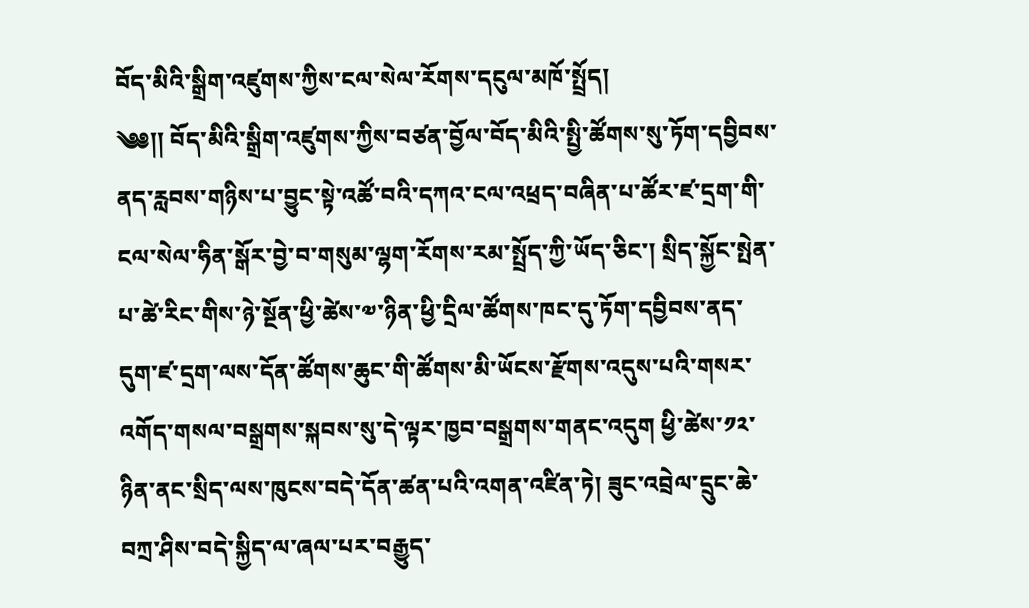བོད་མིའི་སྒྲིག་འཛུགས་ཀྱིས་ངལ་སེལ་རོགས་དངུལ་མཁོ་སྤྲོད།
༄༅།། བོད་མིའི་སྒྲིག་འཛུགས་ཀྱིས་བཙན་བྱོལ་བོད་མིའི་སྤྱི་ཚོགས་སུ་ཏོག་དབྱིབས་ནད་རླབས་གཉིས་པ་བྱུང་སྟེ་འཚོ་བའི་དཀའ་ངལ་འཕྲད་བཞིན་པ་ཚོར་ཛ་དྲག་གི་ངལ་སེལ་ཧིན་སྒོར་བྱེ་བ་གསུམ་ལྷག་རོགས་རམ་སྤྲོད་ཀྱི་ཡོད་ཅིང་། སྲིད་སྐྱོང་སྤེན་པ་ཚེ་རིང་གིས་ཉེ་སྔོན་ཕྱི་ཚེས་༧་ཉིན་ཕྱི་དྲིལ་ཚོགས་ཁང་དུ་ཏོག་དབྱིབས་ནད་དུག་ཛ་དྲག་ལས་དོན་ཚོགས་ཆུང་གི་ཚོགས་མི་ཡོངས་རྫོགས་འདུས་པའི་གསར་འགོད་གསལ་བསྒྲགས་སྐབས་སུ་དེ་ལྟར་ཁྱབ་བསྒྲགས་གནང་འདུག ཕྱི་ཚེས་༡༢་ཉིན་ནང་སྲིད་ལས་ཁུངས་བདེ་དོན་ཚན་པའི་འགན་འཛིན་ཏེ། ཟུང་འབྲེལ་དྲུང་ཆེ་བཀྲ་ཤིས་བདེ་སྐྱིད་ལ་ཞལ་པར་བརྒྱུད་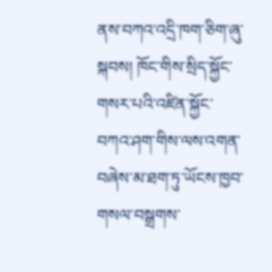ནས་བཀའ་འདྲི་ཁག་ཅིག་ཞུ་སྐབས། ཁོང་གིས་སྲིད་སྐྱོང་གསར་པའི་འཛིན་སྐྱོང་བཀའ་ཤག་གིས་ལས་འགན་བཞེས་མ་ཐག་ཏུ་ཡོངས་ཁྱབ་གསལ་བསྒྲགས་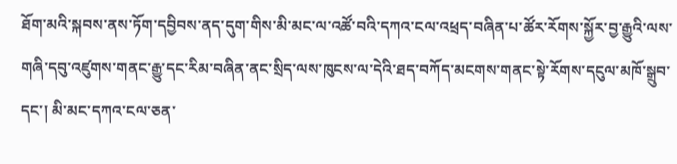ཐོག་མའི་སྐབས་ནས་ཏོག་དབྱིབས་ནད་དུག་གིས་མི་མང་ལ་འཚོ་བའི་དཀའ་ངལ་འཕྲད་བཞིན་པ་ཚོར་རོགས་སྐྱོར་བྱ་རྒྱུའི་ལས་གཞི་དབུ་འཛུགས་གནང་རྒྱུ་དང་རིམ་བཞིན་ནང་སྲིད་ལས་ཁུངས་ལ་དེའི་ཐད་བཀོད་མངགས་གནང་སྟེ་རོགས་དངུལ་མཁོ་སྒྲུབ་དང་། མི་མང་དཀའ་ངལ་ཅན་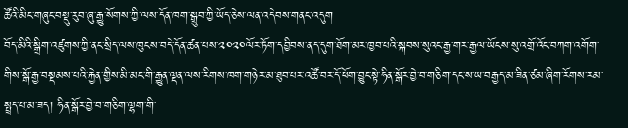ཚོའི་མིང་གཞུང་བསྡུ་རུབ་ཞུ་རྒྱུ་སོགས་ཀྱི་ལས་དོན་ཁག་སྒྲུབ་ཀྱི་ཡོད་ཅེས་ལན་འདེབས་གནང་འདུག
བོད་མིའི་སྒྲིག་འཛུགས་ཀྱི་ནང་སྲིད་ལས་ཁུངས་བདེ་དོན་ཚན་པས་༢༠༢༠ལོར་ཏོག་དབྱིབས་ནད་དུག་ཐོག་མར་ཁྱབ་པའི་སྐབས་སུའང་རྒྱ་གར་རྒྱལ་ཡོངས་སུ་འགྲོ་འོང་བཀག་འགོག་གིས་སྒོ་རྒྱ་བསྡམས་པའི་རྐྱེན་གྱིས་མི་མང་གི་རྒྱུན་ལྡན་ལས་རིགས་ཁག་གཉེར་མ་ཐུབ་པར་འཚོ་བར་དོ་ཕོག་བྱུང་སྟེ་ཧིན་སྒོར་བྱེ་བ་གཅིག་དང་ས་ཡ་བརྒྱད་མ་ཟིན་ཙམ་ཞིག་རོགས་རམ་སྤྲད་པ་མ་ཟད། ཧིན་སྒོར་བྱེ་བ་གཅིག་ལྷག་གི་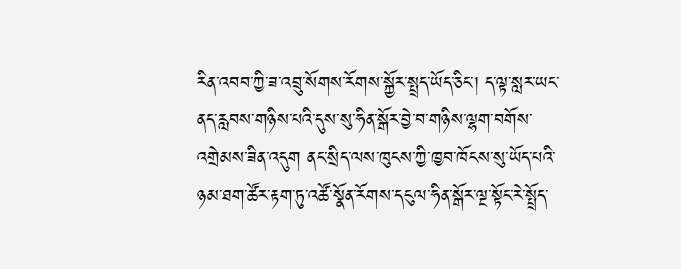རིན་འབབ་ཀྱི་ཟ་འབྲུ་སོགས་རོགས་སྐྱོར་སྤྲད་ཡོད་ཅིང་། ད་ལྟ་སླར་ཡང་ནད་རླབས་གཉིས་པའི་དུས་སུ་ཧིན་སྒོར་བྱེ་བ་གཉིས་ལྷག་བགོས་འགྲེམས་ཟིན་འདུག ནང་སྲིད་ལས་ཁུངས་ཀྱི་ཁྱབ་ཁོངས་སུ་ཡོད་པའི་ཉམ་ཐག་ཚོར་རྟག་ཏུ་འཚོ་སྣོན་རོགས་དངུལ་ཧིན་སྒོར་ལྔ་སྟོང་རེ་སྤྲོད་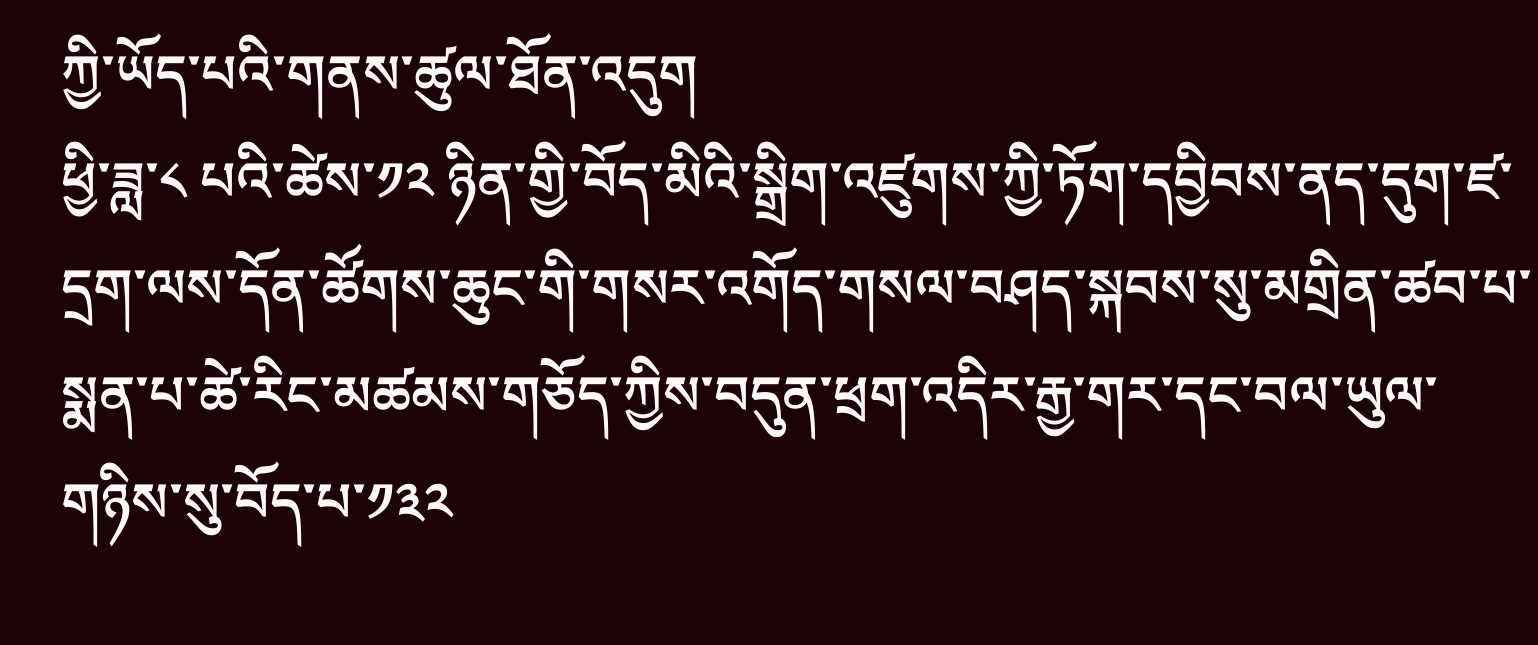ཀྱི་ཡོད་པའི་གནས་ཚུལ་ཐོན་འདུག
ཕྱི་ཟླ་༨ པའི་ཚེས་༡༢ ཉིན་གྱི་བོད་མིའི་སྒྲིག་འཛུགས་ཀྱི་ཏོག་དབྱིབས་ནད་དུག་ཛ་དྲག་ལས་དོན་ཚོགས་ཆུང་གི་གསར་འགོད་གསལ་བཤད་སྐབས་སུ་མགྲིན་ཚབ་པ་སྨན་པ་ཚེ་རིང་མཚམས་གཅོད་ཀྱིས་བདུན་ཕྲག་འདིར་རྒྱ་གར་དང་བལ་ཡུལ་གཉིས་སུ་བོད་པ་༡༣༢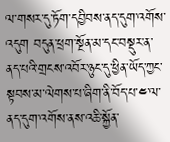ལ་གསར་དུ་ཏོག་དབྱིབས་ནད་དུག་འགོས་འདུག བདུན་ཕྲག་སྔོན་མ་དང་བསྡུར་ན་ནད་པའི་གྲངས་འབོར་ཉུང་དུ་ཕྱིན་ཡོད་ཀྱང་སྟབས་མ་ལེགས་པ་ཞིག་ནི་བོད་པ་༤་ལ་ནད་དུག་འགོས་ནས་འཆི་སྐྱོན་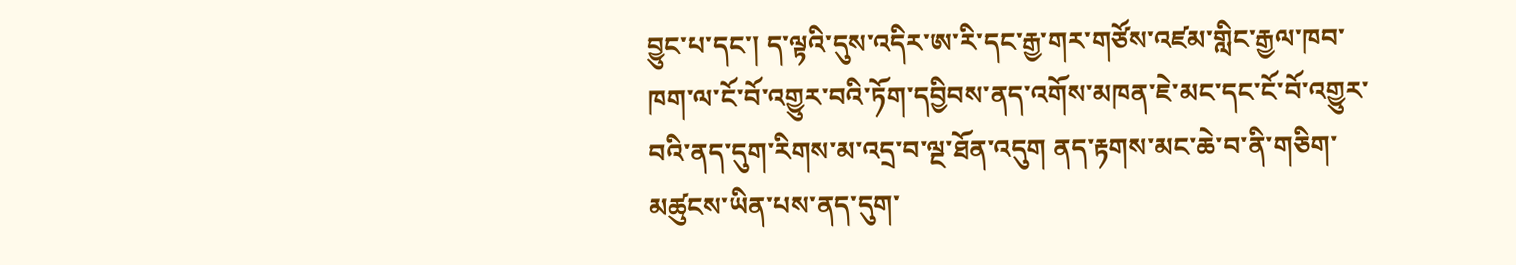བྱུང་པ་དང་། ད་ལྟའི་དུས་འདིར་ཨ་རི་དང་རྒྱ་གར་གཙོས་འཛམ་གླིང་རྒྱལ་ཁབ་ཁག་ལ་ངོ་བོ་འགྱུར་བའི་ཏོག་དབྱིབས་ནད་འགོས་མཁན་ཇེ་མང་དང་ངོ་བོ་འགྱུར་བའི་ནད་དུག་རིགས་མ་འདྲ་བ་ལྔ་ཐོན་འདུག ནད་རྟགས་མང་ཆེ་བ་ནི་གཅིག་མཚུངས་ཡིན་པས་ནད་དུག་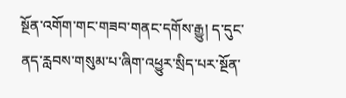སྔོན་འགོག་གང་གཟབ་གནང་དགོས་རྒྱུ། ད་དུང་ནད་རླབས་གསུམ་པ་ཞིག་འཕྱུར་སྲིད་པར་སྔོན་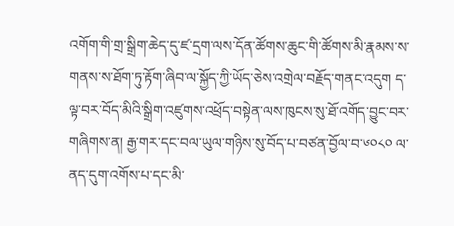འགོག་གི་གྲ་སྒྲིག་ཆེད་དུ་ཛ་དྲག་ལས་དོན་ཚོགས་ཆུང་གི་ཚོགས་མི་རྣམས་ས་གནས་ས་ཐོག་ཏུ་རྟོག་ཞིབ་ལ་སྐྱོད་ཀྱི་ཡོད་ཅེས་འགྲེལ་བརྗོད་གནང་འདུག ད་ལྟ་བར་བོད་མིའི་སྒྲིག་འཛུགས་འཕྲོད་བསྟེན་ལས་ཁུངས་སུ་ཐོ་འགོད་བྱུང་བར་གཞིགས་ན། རྒྱ་གར་དང་བལ་ཡུལ་གཉིས་སུ་བོད་པ་བཙན་བྱོལ་བ་༦༠༨༠ ལ་ནད་དུག་འགོས་པ་དང་མི་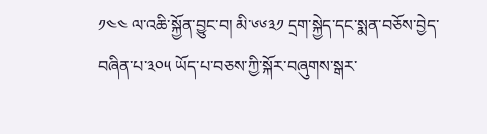༡༤༤ ལ་འཆི་སྐྱོན་བྱུང་བ། མི་༦༦༣༡ དྲག་སྐྱེད་དང་སྨན་བཅོས་བྱེད་བཞིན་པ་༣༠༥ ཡོད་པ་བཅས་ཀྱི་སྐོར་བཞུགས་སྒར་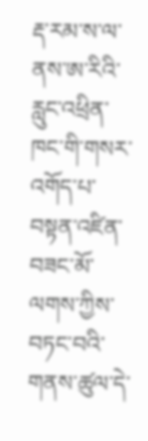རྡ་རམ་ས་ལ་ནས་ཨ་རིའི་རླུང་འཕྲིན་ཁང་གི་གསར་འགོད་པ་བསྟན་འཛིན་བཟང་མོ་ལགས་ཀྱིས་བཏང་བའི་གནས་ཚུལ་དེ་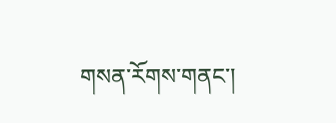གསན་རོགས་གནང་།